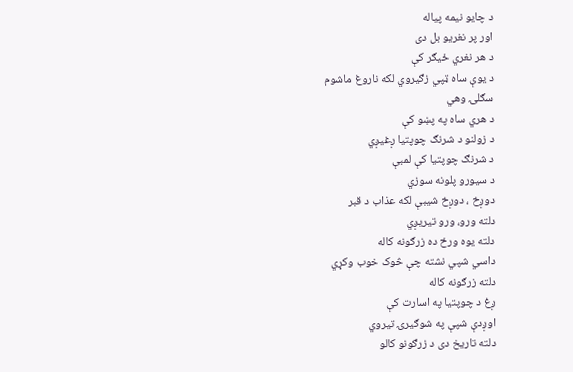د چایو نیمه پیاله
اور پر نغریو بل دی
د هر نغري ځیګر کې
د یوې ساه ټپي زګیروي لکه ناروغ ماشوم
سګلۍ وهي
د هري ساه په پښو کې
د زولنو د شرنګ چوپتیا ږغیږي
د شرنګ چوپتیا کې لمبې
د سیورو پلونه سوزي
دوږخ ، دوږخ شیبې لکه عذاب د قبر
دلته ورو، ورو تیریږي
دلته یوه ورځ ده زرګونه کاله
داسي شپي نشته چې څوک خوب وکړي
دلته زرګونه کاله
ږغ د چوپتیا په اسارت کې
اوږدې شپې په شوګیرۍ تیروي
دلته تاریخ دی د زرګونو کالو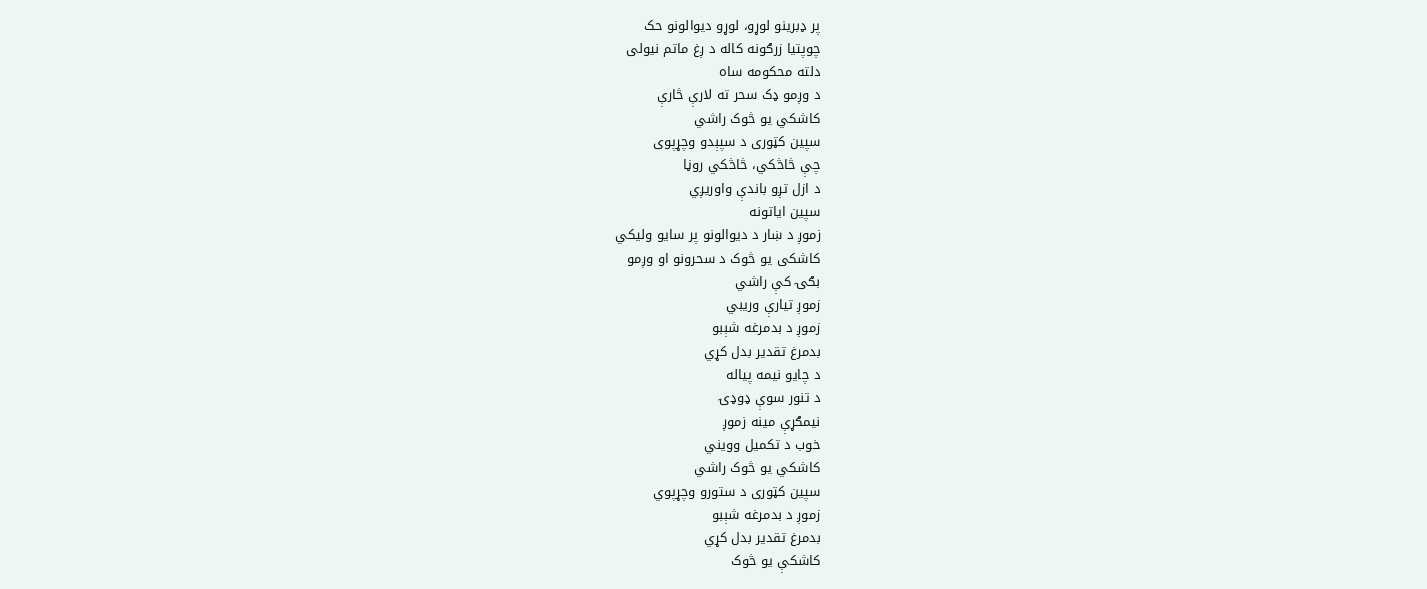پر ډبرینو لوړو، لوړو دیوالونو حک
چوپتیا زرګونه کاله د ږغ ماتم نیولی
دلته محکومه ساه
د وږمو ډک سحر ته لارې څارې
کاشکي یو څوک راشي
سپین کټوری د سپېدو وچړپوی
چې څاڅکي، څاڅکي روڼا
د ازل تږو باندې واوریږي
سپین ایاتونه
زموږ د ښار د دیوالونو پر سایو ولیکي
کاشکی یو څوک د سحرونو او وږمو
بګۍ کې راشي
زموږ تیارې وریبي
زموږ د بدمرغه شېبو
بدمرغ تقدیر بدل کړي
د چایو نیمه پیاله
د تنور سوې ډوډۍ
نیمګړې مینه زموږ
خوب د تکمیل وویني
کاشکي یو څوک راشي
سپین کټوری د ستورو وچړپوي
زموږ د بدمرغه شېبو
بدمرغ تقدیر بدل کړي
کاشکې یو څوک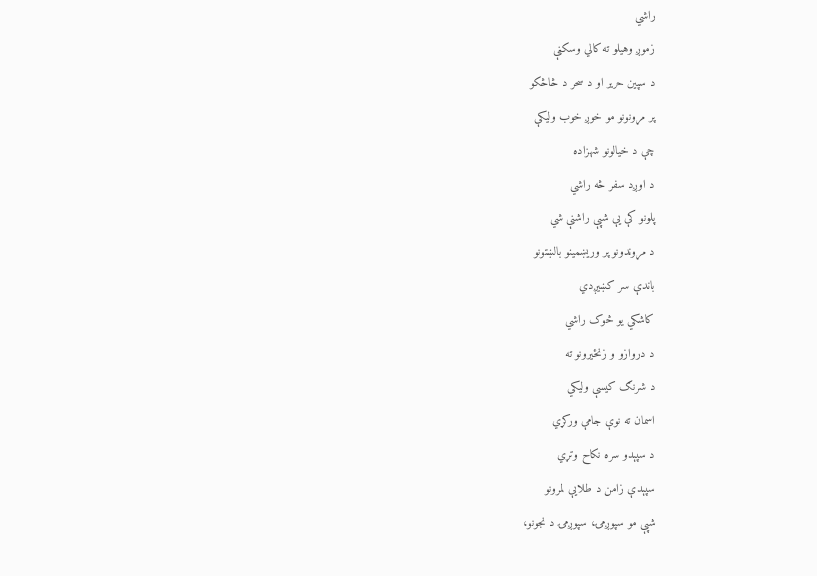راشي
زموږ وهیلو ته کالي وسکڼې
د سپین حریر او د سحر د څاڅکو
پر مړونونو مو خوږ خوب ولیکې
چې د خیالونو شهزاده
د اوږد سفر څه راشي
پلونو کې یې شپې راشنې شي
د مړوندونو پر وریښمینو بالښتونو
باندې سر کښیږدي
کاشکي یو څوک راشي
د دروازو و زنځیرونو ته
د شرنګ کیسې ولیکي
اسمان ته نوې جامې ورکړي
د سپېدو سره نکاح وتړي
سپېدې زامن د طلایې لمرونو
شپې مو سپوږمۍ، سپوږمۍ د نجونو،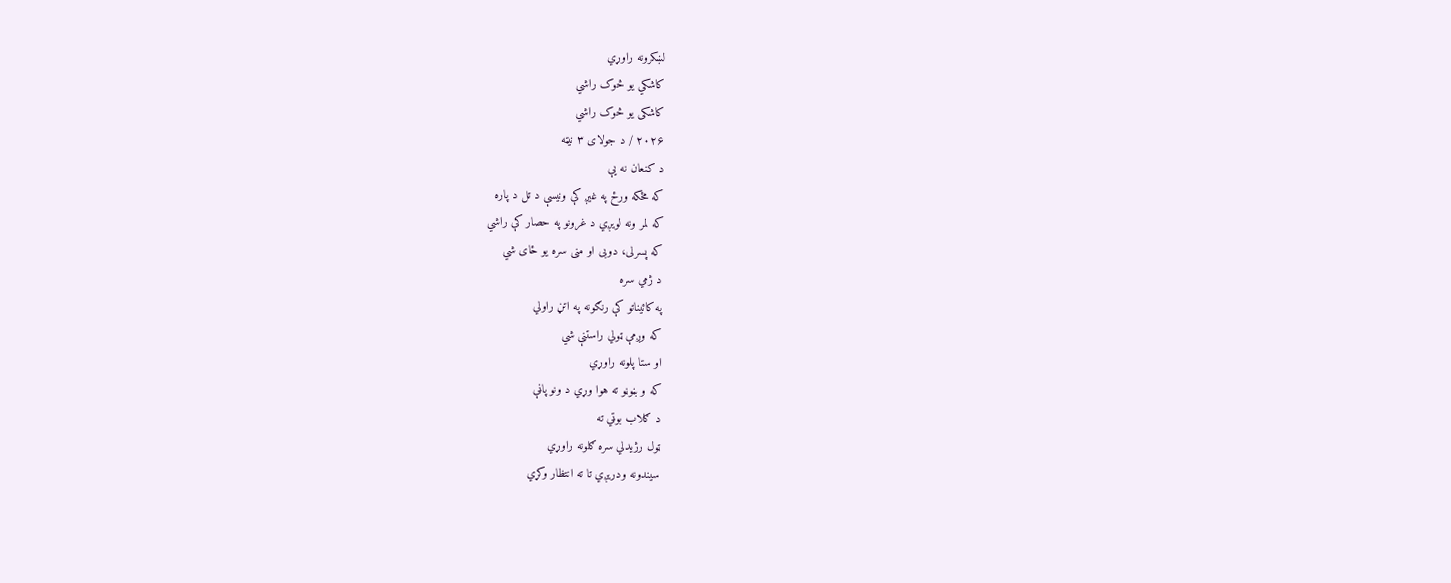لښکرونه راوړي
کاشکي یو څوک راشي
کاشکی یو څوک راشي
۲۰۲۶ / د جولای ۳ نیټه
د کنعان نه یې
که مځکه ورځ په غیږ کې ونیسې د تل د پاره
که لمر ونه لویږي د غرونو په حصار کې راشي
که پسرلی، دوبی او منی سره یو ځای شي
د ژمي سره
په کائیناتو کې رنګونه په اتڼ راولي
که وږمې ټولي راستنې شي
او ستا پلونه راوړي
که و بڼوڼو ته هوا وړي د ونو پاڼې
د ګلاب بوټي ته
ټول رژیدلي سره ګلونه راوړي
سیندونه ودریږي تا ته انتظار وکړي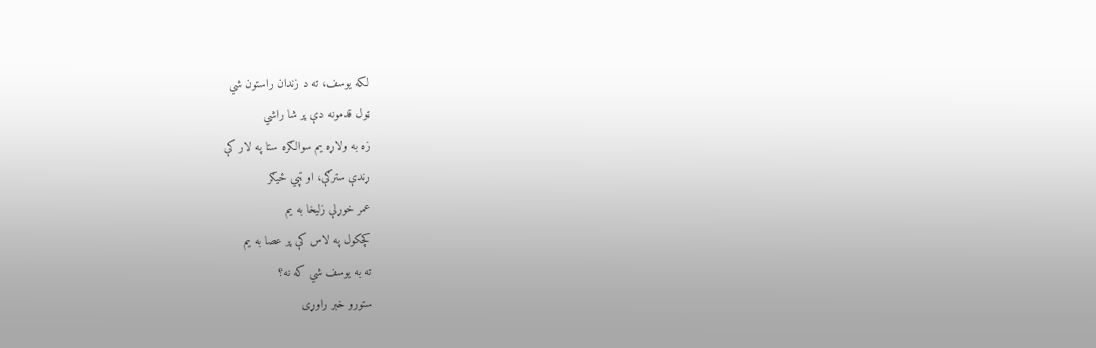لکه یوسف، ته د زندان راستون شي
ټول قدمونه دې پر شا راشي
زه به ولاړه یم سوالګره ستا په لار کې
ړندې سترګې، او ټپي ځیګر
عمر خوړلې زلیخا به یم
کچکول په لاس کې پر عصا به یم
ته به یوسف شي که نه؟
ستورو خبر راوړی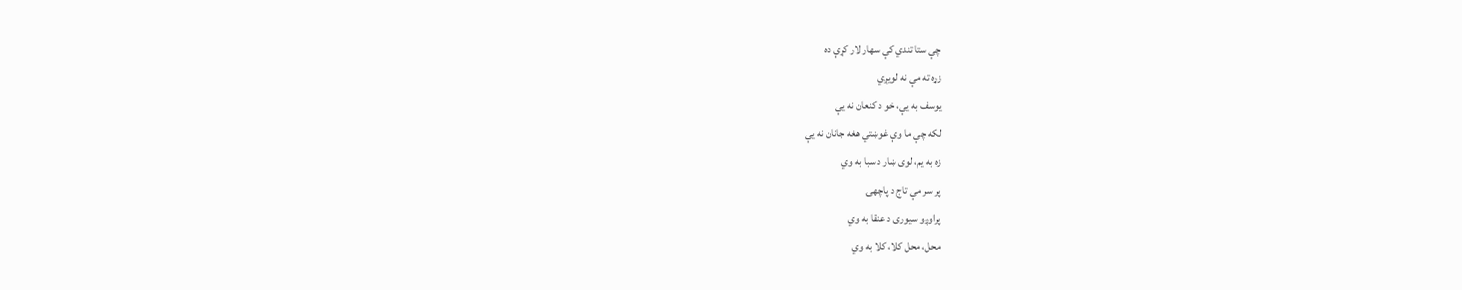چې ستا تندي کې سهار لار کړې ده
زړه ته مې نه لویږي
یوسف به یې، خو د کنعان نه یې
لکه چې ما وې غوښتي هغه جانان نه یې
زه به یم، لوی ښار د سبا به وي
پر سر مې تاج د پاچهۍ
پراوږو سیوری د عنقا به وي
محل، محل کلا، کلا به وي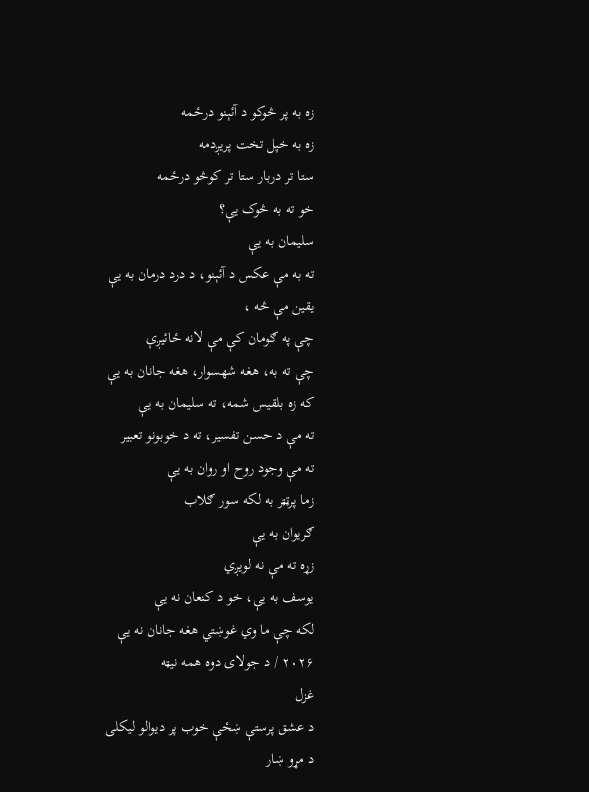زه به پر څوکو د آئېنو درځمه
زه به خپل تخت پریږدمه
ستا تر دربار ستا تر کوڅو درځمه
خو ته به څوک یې؟
سلیمان به یې
ته به مې عکس د آئېنو، د درد درمان به یې
یقین مې څه ،
چې په ګومان کې مې لانه ځائیږې
چې ته به، هغه شهسوار، هغه جانان به یې
که زه بلقیس شمه، ته سلیمان به یې
ته مې د حسن تفسیر، ته د خوبونو تعبیر
ته مې وجود روح او روان به یې
زما پرټټر به لکه سور ګلاب
ګریوان به یې
زړه ته مې نه لویږي
یوسف به یې، خو د کنعان نه یې
لکه چې ما وي غوښتي هغه جانان نه یې
۲۰۲۶ / د جولای دوه همه نیټه
غزل
د عشق پرستې ښځې خوب پر دیوالو لیکلی
د مړو ښار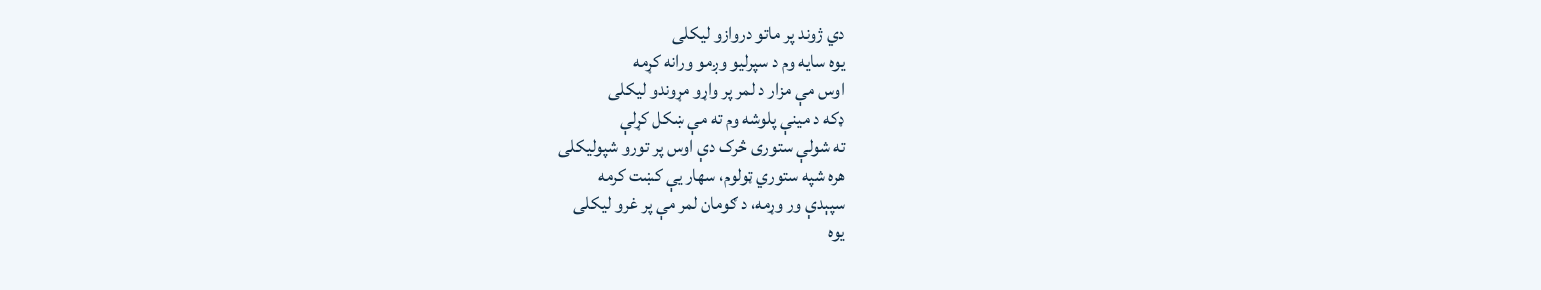دي ژوند پر ماتو دروازو لیکلی
یوه سایه وم د سپرلیو وږمو ورانه کړمه
اوس مې مزار د لمر پر واړو مړوندو لیکلی
ډکه د مینې پلوشه وم ته مې ښکل کړلې
ته شولې ستوری څرک دې اوس پر تورو شپولیکلی
هره شپه ستوري ټولوم، سهار یې کښت کرمه
سپېدې ور وړمه، د ګومان لمر مې پر غرو لیکلی
یوه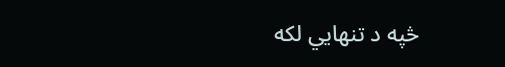څپه د تنهایي لکه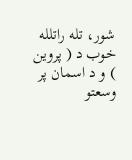شور، تله راتلله
خوب د ( پروین ) و د اسمان پر وسعتو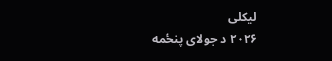لیکلی
۲۰۲۶ د جولای پنځمه